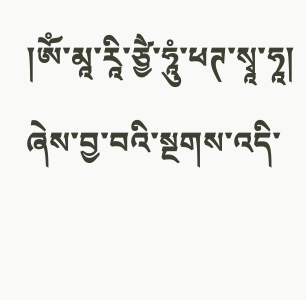།ཨོཾ་མཱ་རཱི་ཙྱཻ་ཧཱུཾ་ཕཊ་སྭཱ་ཧཱ། ཞེས་བྱ་བའི་སྔགས་འདི་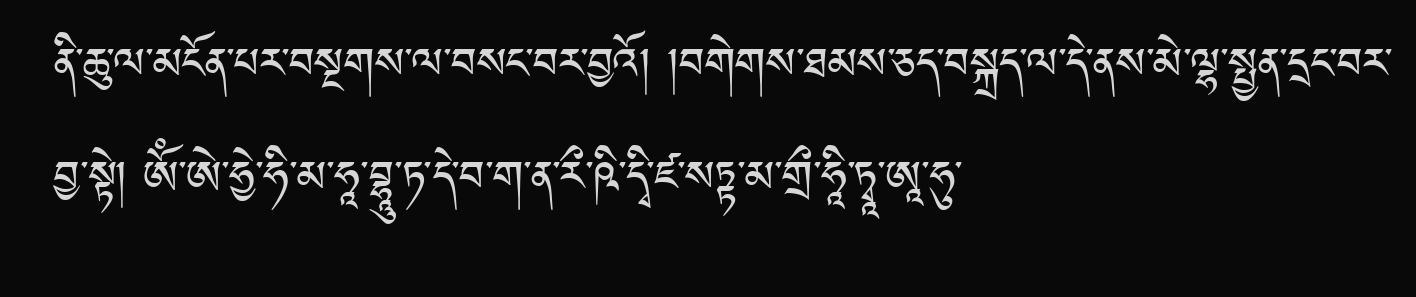ནི་ཆུ་ལ་མངོན་པར་བསྔགས་ལ་བསང་བར་བྱའོ། །བགེགས་ཐམས་ཅད་བསྐྲད་ལ་དེ་ནས་མེ་ལྷ་སྤྱན་དྲང་བར་བྱ་སྟེ། ཨོཾ་ཨེ་ཧྱེ་ཧི་མ་ཧཱ་བྷཱུ་ཏ་དེ་བ་ག་ན་རྀ་ཥི་དྭི་ཛ་སཏྟ་མ་གྲྀ་ཧཱི་ཏྭཱ་ཨཱ་ཧུ་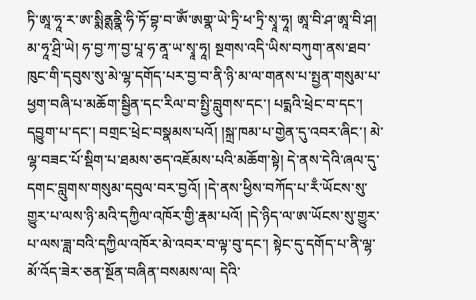ཏི་ཨཱ་ཧཱ་ར་ཨ་སྨིནྶནྣི་ཧི་ཏོ་བྷ་བ་ཨོཾ་ཨགྣ་ཡེ་ཏྲི་ཕ་ཏྲི་སྭཱ་ཧཱ། ཨཱ་བི་ཤ་ཨཱ་བི་ཤ། མ་ཧཱ་ཤྲི་ཡེ། ཧ་བྱ་ཀ་བྱ་པཱ་ཧ་ནཱ་ཡ་སྭཱ་ཧཱ། སྔགས་འདི་ཡིས་བཀུག་ནས་ཐབ་ཁུང་གི་དབུས་སུ་མེ་ལྷ་དགོད་པར་བྱ་བ་ནི་ཉི་མ་ལ་གནས་པ་སྤྱན་གསུམ་པ་ཕྱག་བཞི་པ་མཆོག་སྦྱིན་དང་རིལ་བ་སྤྱི་བླུགས་དང་། པདྨའི་ཕྲེང་བ་དང་། དབྱུག་པ་དང་། བགྲང་ཕྲེང་བསྣམས་པའོ། །སྐྲ་ཁམ་པ་གྱེན་དུ་འབར་ཞིང་། མེ་ལྷ་བཟང་པོ་སྡིག་པ་ཐམས་ཅད་འཇོམས་པའི་མཆོག་སྟེ། དེ་ནས་དེའི་ཞལ་དུ་དགང་བླུགས་གསུམ་དབུལ་བར་བྱའོ། །དེ་ནས་ཕྱིས་བཀོད་པ་རྃ་ཡོངས་སུ་གྱུར་པ་ལས་ཉི་མའི་དཀྱིལ་འཁོར་གྱི་རྣམ་པའོ། །དེ་ཉིད་ལ་ཨ་ཡོངས་སུ་གྱུར་པ་ལས་ཟླ་བའི་དཀྱིལ་འཁོར་མེ་འབར་བ་ལྟ་བུ་དང་། སྟེང་དུ་དགོད་པ་ནི་ལྷ་མོ་འོད་ཟེར་ཅན་སྔོན་བཞིན་བསམས་ལ། དེའི་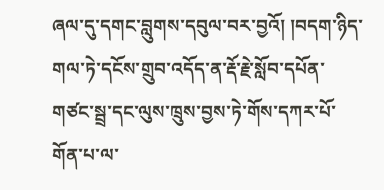ཞལ་དུ་དགང་བླུགས་དབུལ་བར་བྱའོ། །བདག་ཉིད་གལ་ཏེ་དངོས་གྲུབ་འདོད་ན་རྡོ་རྗེ་སློབ་དཔོན་གཙང་སྦྲ་དང་ལུས་ཁྲུས་བྱས་ཏེ་གོས་དཀར་པོ་གོན་པ་ལ་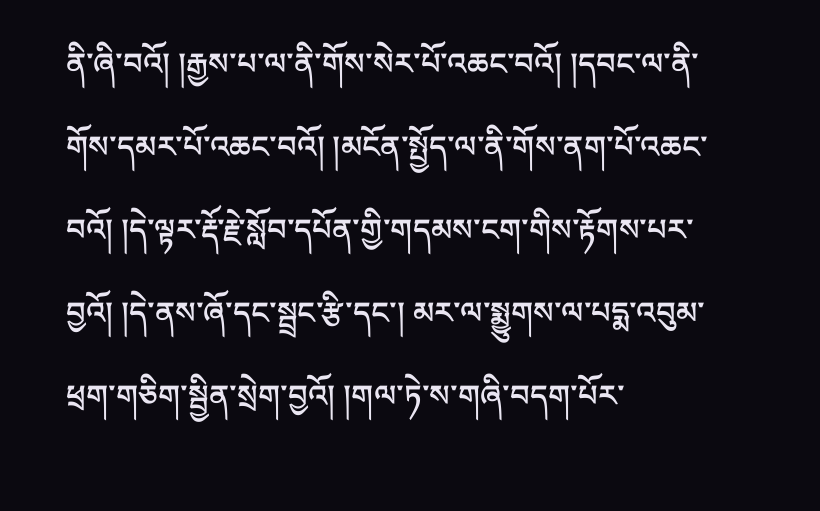ནི་ཞི་བའོ། །རྒྱས་པ་ལ་ནི་གོས་སེར་པོ་འཆང་བའོ། །དབང་ལ་ནི་གོས་དམར་པོ་འཆང་བའོ། །མངོན་སྤྱོད་ལ་ནི་གོས་ནག་པོ་འཆང་བའོ། །དེ་ལྟར་རྡོ་རྗེ་སློབ་དཔོན་གྱི་གདམས་ངག་གིས་རྟོགས་པར་བྱའོ། །དེ་ནས་ཞོ་དང་སྦྲང་རྩི་དང་། མར་ལ་སྨྱུགས་ལ་པདྨ་འབུམ་ཕྲག་གཅིག་སྦྱིན་སྲེག་བྱའོ། །གལ་ཏེ་ས་གཞི་བདག་པོར་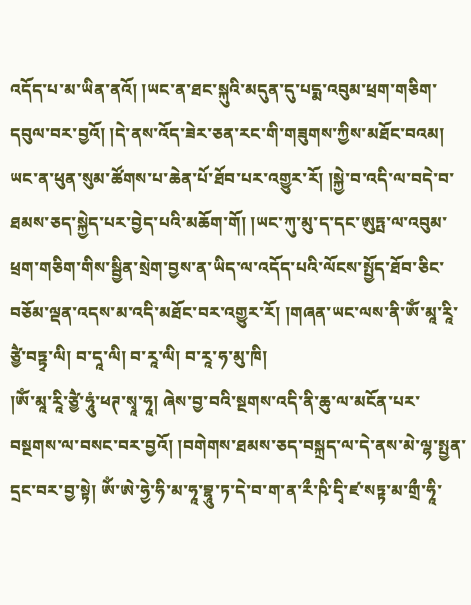འདོད་པ་མ་ཡིན་ནའོ། །ཡང་ན་ཐང་སྐུའི་མདུན་དུ་པདྨ་འབུམ་ཕྲག་གཅིག་དབུལ་བར་བྱའོ། །དེ་ནས་འོད་ཟེར་ཅན་རང་གི་གཟུགས་ཀྱིས་མཐོང་བའམ། ཡང་ན་ཕུན་སུམ་ཚོགས་པ་ཆེན་པོ་ཐོབ་པར་འགྱུར་རོ། །སྐྱེ་བ་འདི་ལ་བདེ་བ་ཐམས་ཅད་སྐྱེད་པར་བྱེད་པའི་མཆོག་གོ། །ཡང་ཀུ་མུ་ད་དང་ཨུཏྤ་ལ་འབུམ་ཕྲག་གཅིག་གིས་སྦྱིན་སྲེག་བྱས་ན་ཡིད་ལ་འདོད་པའི་ལོངས་སྤྱོད་ཐོབ་ཅིང་བཅོམ་ལྡན་འདས་མ་འདི་མཐོང་བར་འགྱུར་རོ། །གཞན་ཡང་ལས་ནི་ཨོཾ་མཱ་རཱི་ཙྱཻ་བཏྟྭ་ལི། བ་དཱ་ལི། བ་རཱ་ལི། བ་རཱ་ཧ་མུ་ཁི།
།ཨོཾ་མཱ་རཱི་ཙྱཻ་ཧཱུཾ་ཕཊ་སྭཱ་ཧཱ། ཞེས་བྱ་བའི་སྔགས་འདི་ནི་ཆུ་ལ་མངོན་པར་བསྔགས་ལ་བསང་བར་བྱའོ། །བགེགས་ཐམས་ཅད་བསྐྲད་ལ་དེ་ནས་མེ་ལྷ་སྤྱན་དྲང་བར་བྱ་སྟེ། ཨོཾ་ཨེ་ཧྱེ་ཧི་མ་ཧཱ་བྷཱུ་ཏ་དེ་བ་ག་ན་རྀ་ཥི་དྭི་ཛ་སཏྟ་མ་གྲྀ་ཧཱི་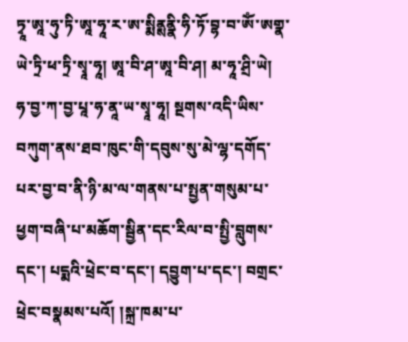ཏྭཱ་ཨཱ་ཧུ་ཏི་ཨཱ་ཧཱ་ར་ཨ་སྨིནྶནྣི་ཧི་ཏོ་བྷ་བ་ཨོཾ་ཨགྣ་ཡེ་ཏྲི་ཕ་ཏྲི་སྭཱ་ཧཱ། ཨཱ་བི་ཤ་ཨཱ་བི་ཤ། མ་ཧཱ་ཤྲི་ཡེ། ཧ་བྱ་ཀ་བྱ་པཱ་ཧ་ནཱ་ཡ་སྭཱ་ཧཱ། སྔགས་འདི་ཡིས་བཀུག་ནས་ཐབ་ཁུང་གི་དབུས་སུ་མེ་ལྷ་དགོད་པར་བྱ་བ་ནི་ཉི་མ་ལ་གནས་པ་སྤྱན་གསུམ་པ་ཕྱག་བཞི་པ་མཆོག་སྦྱིན་དང་རིལ་བ་སྤྱི་བླུགས་དང་། པདྨའི་ཕྲེང་བ་དང་། དབྱུག་པ་དང་། བགྲང་ཕྲེང་བསྣམས་པའོ། །སྐྲ་ཁམ་པ་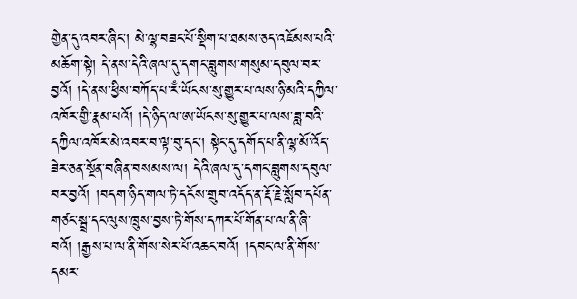གྱེན་དུ་འབར་ཞིང་། མེ་ལྷ་བཟང་པོ་སྡིག་པ་ཐམས་ཅད་འཇོམས་པའི་མཆོག་སྟེ། དེ་ནས་དེའི་ཞལ་དུ་དགང་བླུགས་གསུམ་དབུལ་བར་བྱའོ། །དེ་ནས་ཕྱིས་བཀོད་པ་རྃ་ཡོངས་སུ་གྱུར་པ་ལས་ཉི་མའི་དཀྱིལ་འཁོར་གྱི་རྣམ་པའོ། །དེ་ཉིད་ལ་ཨ་ཡོངས་སུ་གྱུར་པ་ལས་ཟླ་བའི་དཀྱིལ་འཁོར་མེ་འབར་བ་ལྟ་བུ་དང་། སྟེང་དུ་དགོད་པ་ནི་ལྷ་མོ་འོད་ཟེར་ཅན་སྔོན་བཞིན་བསམས་ལ། དེའི་ཞལ་དུ་དགང་བླུགས་དབུལ་བར་བྱའོ། །བདག་ཉིད་གལ་ཏེ་དངོས་གྲུབ་འདོད་ན་རྡོ་རྗེ་སློབ་དཔོན་གཙང་སྦྲ་དང་ལུས་ཁྲུས་བྱས་ཏེ་གོས་དཀར་པོ་གོན་པ་ལ་ནི་ཞི་བའོ། །རྒྱས་པ་ལ་ནི་གོས་སེར་པོ་འཆང་བའོ། །དབང་ལ་ནི་གོས་དམར་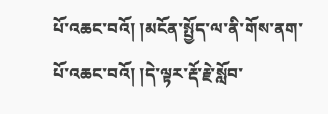པོ་འཆང་བའོ། །མངོན་སྤྱོད་ལ་ནི་གོས་ནག་པོ་འཆང་བའོ། །དེ་ལྟར་རྡོ་རྗེ་སློབ་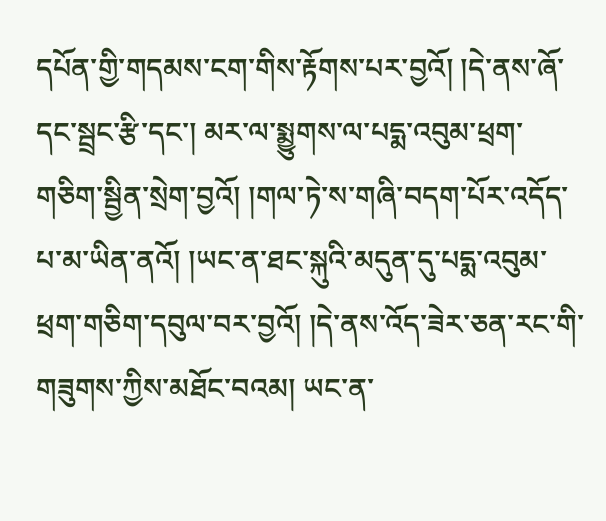དཔོན་གྱི་གདམས་ངག་གིས་རྟོགས་པར་བྱའོ། །དེ་ནས་ཞོ་དང་སྦྲང་རྩི་དང་། མར་ལ་སྨྱུགས་ལ་པདྨ་འབུམ་ཕྲག་གཅིག་སྦྱིན་སྲེག་བྱའོ། །གལ་ཏེ་ས་གཞི་བདག་པོར་འདོད་པ་མ་ཡིན་ནའོ། །ཡང་ན་ཐང་སྐུའི་མདུན་དུ་པདྨ་འབུམ་ཕྲག་གཅིག་དབུལ་བར་བྱའོ། །དེ་ནས་འོད་ཟེར་ཅན་རང་གི་གཟུགས་ཀྱིས་མཐོང་བའམ། ཡང་ན་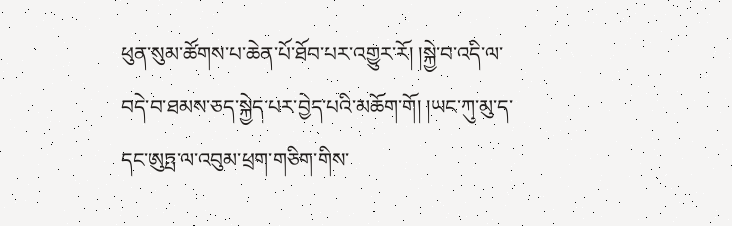ཕུན་སུམ་ཚོགས་པ་ཆེན་པོ་ཐོབ་པར་འགྱུར་རོ། །སྐྱེ་བ་འདི་ལ་བདེ་བ་ཐམས་ཅད་སྐྱེད་པར་བྱེད་པའི་མཆོག་གོ། །ཡང་ཀུ་མུ་ད་དང་ཨུཏྤ་ལ་འབུམ་ཕྲག་གཅིག་གིས་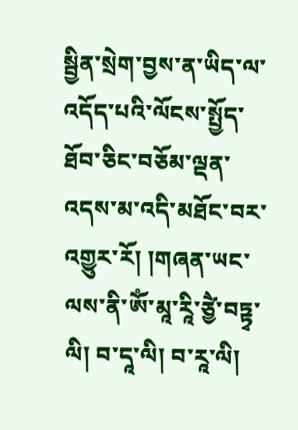སྦྱིན་སྲེག་བྱས་ན་ཡིད་ལ་འདོད་པའི་ལོངས་སྤྱོད་ཐོབ་ཅིང་བཅོམ་ལྡན་འདས་མ་འདི་མཐོང་བར་འགྱུར་རོ། །གཞན་ཡང་ལས་ནི་ཨོཾ་མཱ་རཱི་ཙྱཻ་བཏྟྭ་ལི། བ་དཱ་ལི། བ་རཱ་ལི།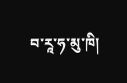བ་རཱ་ཧ་མུ་ཁི།